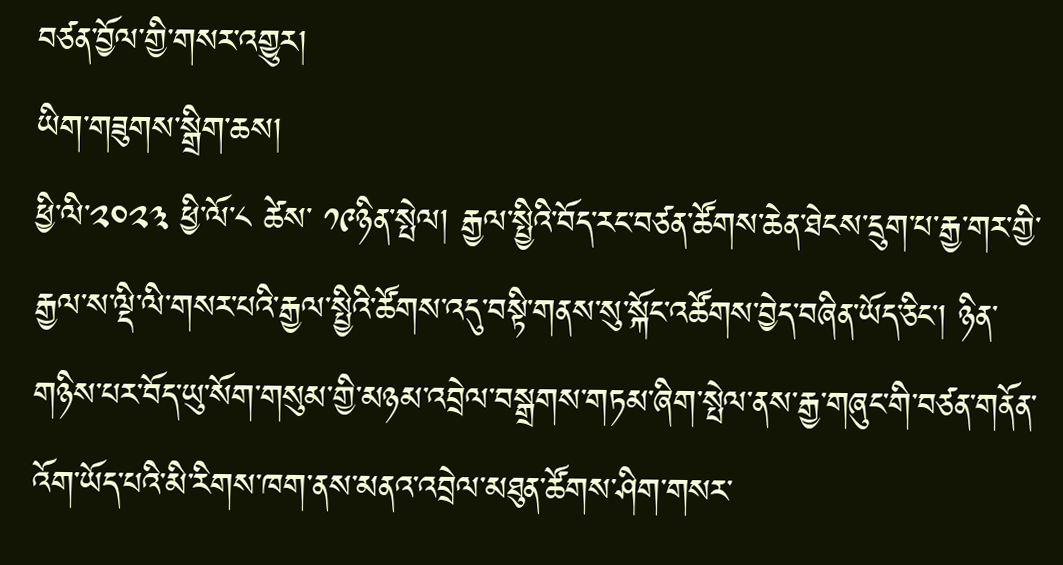བཙན་བྱོལ་གྱི་གསར་འགྱུར།
ཡིག་གཟུགས་སྒྲིག་ཆས།
ཕྱི་ལི་༢༠༢༣ ཕྱི་ལོ་༨ ཚེས་ ༡༩ཉིན་སྤེལ། རྒྱལ་སྤྱིའི་བོད་རང་བཙན་ཚོགས་ཆེན་ཐེངས་དྲུག་པ་རྒྱ་གར་གྱི་རྒྱལ་ས་ལྡི་ལི་གསར་པའི་རྒྱལ་སྤྱིའི་ཚོགས་འདུ་བསྟི་གནས་སུ་སྐོང་འཚོགས་བྱེད་བཞིན་ཡོད་ཅིང་། ཉིན་གཉིས་པར་བོད་ཡུ་སོག་གསུམ་གྱི་མཉམ་འབྲེལ་བསྒྲགས་གཏམ་ཞིག་སྤེལ་ནས་རྒྱ་གཞུང་གི་བཙན་གནོན་འོག་ཡོད་པའི་མི་རིགས་ཁག་ནས་མནའ་འབྲེལ་མཐུན་ཚོགས་ཤིག་གསར་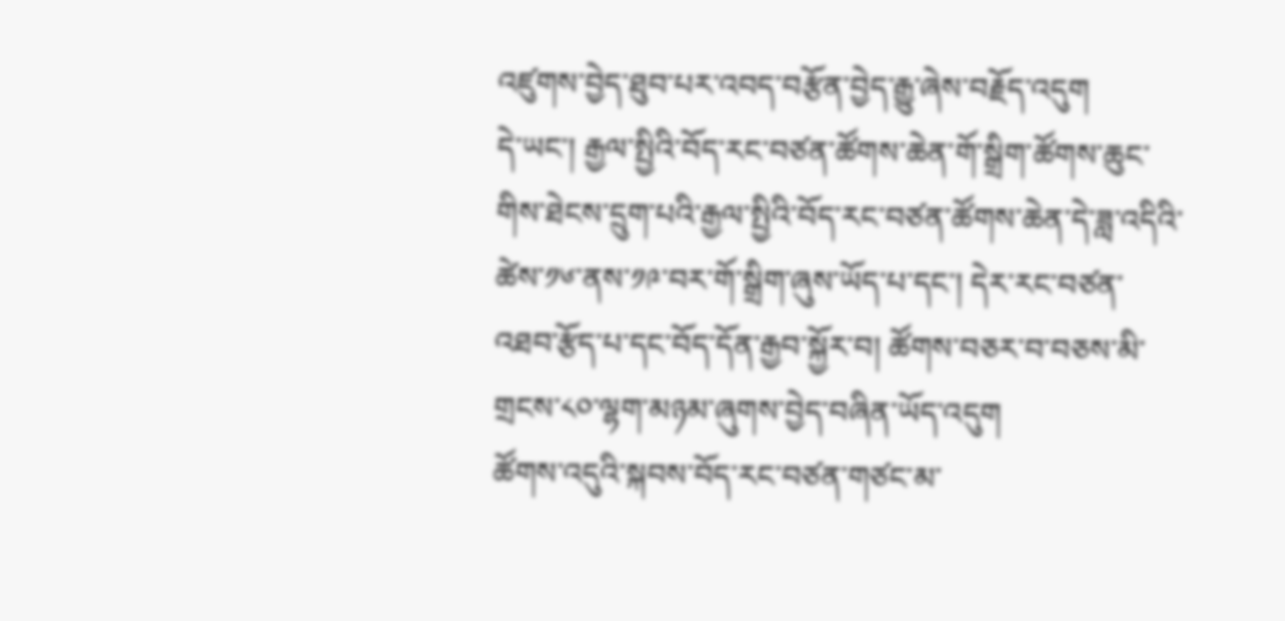འཛུགས་བྱེད་ཐུབ་པར་འབད་བརྩོན་བྱེད་རྒྱུ་ཞེས་བརྗོད་འདུག
དེ་ཡང་། རྒྱལ་སྤྱིའི་བོད་རང་བཙན་ཚོགས་ཆེན་གོ་སྒྲིག་ཚོགས་ཆུང་གིས་ཐེངས་དྲུག་པའི་རྒྱལ་སྤྱིའི་བོད་རང་བཙན་ཚོགས་ཆེན་དེ་ཟླ་འདིའི་ཚེས་༡༦་ནས་༡༩་བར་གོ་སྒྲིག་ཞུས་ཡོད་པ་དང་། དེར་རང་བཙན་འཐབ་རྩོད་པ་དང་བོད་དོན་རྒྱབ་སྐྱོར་བ། ཚོགས་བཅར་བ་བཅས་མི་གྲངས་༨༠་ལྷག་མཉམ་ཞུགས་བྱེད་བཞིན་ཡོད་འདུག
ཚོགས་འདུའི་སྐབས་བོད་རང་བཙན་གཙང་མ་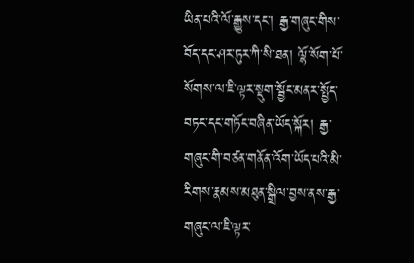ཡིན་པའི་ལོ་རྒྱུས་དང་། རྒྱ་གཞུང་གིས་བོད་དང་ཤར་ཏུར་ཀི་སི་ཐན། ལྷོ་སོག་པོ་སོགས་ལ་ཇི་ལྟར་སྡུག་སྦྱོང་མནར་སྤྱོད་བཏང་དང་གཏོང་བཞིན་ཡོད་སྐོར། རྒྱ་གཞུང་གི་བཙན་གནོན་འོག་ཡོད་པའི་མི་རིགས་རྣམས་མཐུན་སྒྲིལ་བྱས་ནས་རྒྱ་གཞུང་ལ་ཇི་ལྟར་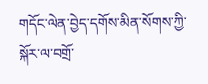གདོང་ལེན་བྱེད་དགོས་མིན་སོགས་ཀྱི་སྐོར་ལ་བགྲོ་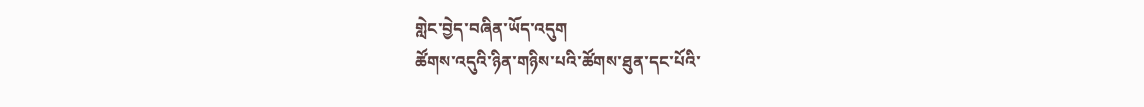གླེང་བྱེད་བཞིན་ཡོད་འདུག
ཚོགས་འདུའི་ཉིན་གཉིས་པའི་ཚོགས་ཐུན་དང་པོའི་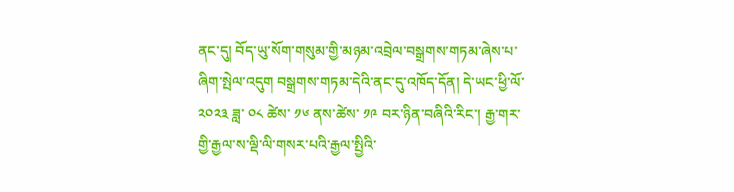ནང་དུ། བོད་ཡུ་སོག་གསུམ་གྱི་མཉམ་འབྲེལ་བསྒྲགས་གཏམ་ཞེས་པ་ཞིག་སྤེལ་འདུག བསྒྲགས་གཏམ་དེའི་ནང་དུ་འཁོད་དོན། དེ་ཡང་ཕྱི་ལོ་༢༠༢༣ ཟླ་ ༠༨ ཚེས་ ༡༦ ནས་ཚེས་ ༡༩ བར་ཉིན་བཞིའི་རིང་། རྒྱ་གར་གྱི་རྒྱལ་ས་ལྡི་ལི་གསར་པའི་རྒྱལ་སྤྱིའི་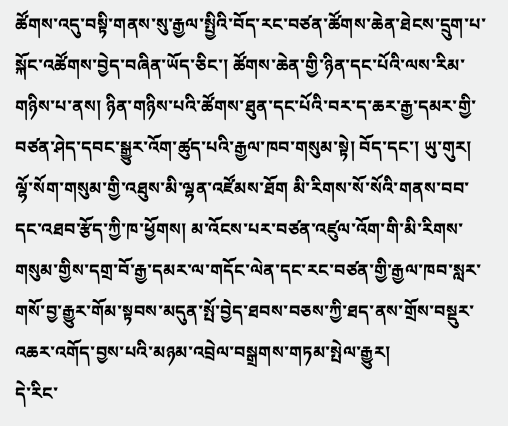ཚོགས་འདུ་བསྟི་གནས་སུ་རྒྱལ་སྤྱིའི་བོད་རང་བཙན་ཚོགས་ཆེན་ཐེངས་དྲུག་པ་སྐོང་འཚོགས་བྱེད་བཞིན་ཡོད་ཅིང་། ཚོགས་ཆེན་གྱི་ཉིན་དང་པོའི་ལས་རིམ་གཉིས་པ་ནས། ཉིན་གཉིས་པའི་ཚོགས་ཐུན་དང་པོའི་བར་ད་ཆར་རྒྱ་དམར་གྱི་བཙན་ཤེད་དབང་སྒྱུར་འོག་ཚུད་པའི་རྒྱལ་ཁབ་གསུམ་སྟེ། བོད་དང་། ཡུ་གུར། ལྷོ་སོག་གསུམ་གྱི་འཐུས་མི་ལྷན་འཛོམས་ཐོག མི་རིགས་སོ་སོའི་གནས་བབ་དང་འཐབ་རྩོད་ཀྱི་ཁ་ཕྱོགས། མ་འོངས་པར་བཙན་འཛུལ་འོག་གི་མི་རིགས་གསུམ་གྱིས་དགྲ་བོ་རྒྱ་དམར་ལ་གདོང་ལེན་དང་རང་བཙན་གྱི་རྒྱལ་ཁབ་སླར་གསོ་བྱ་རྒྱུར་གོམ་སྟབས་མདུན་སྤོ་བྱེད་ཐབས་བཅས་ཀྱི་ཐད་ནས་གྲོས་བསྡུར་འཆར་འགོད་བྱས་པའི་མཉམ་འབྲེལ་བསྒྲགས་གཏམ་སྤེལ་རྒྱུར།
དེ་རིང་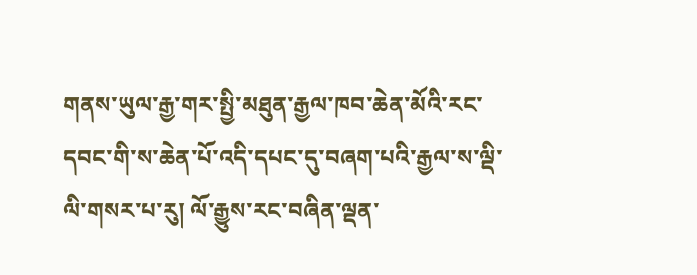གནས་ཡུལ་རྒྱ་གར་སྤྱི་མཐུན་རྒྱལ་ཁབ་ཆེན་མོའི་རང་དབང་གི་ས་ཆེན་པོ་འདི་དཔང་དུ་བཞག་པའི་རྒྱལ་ས་ལྡི་ལི་གསར་པ་རུ། ལོ་རྒྱུས་རང་བཞིན་ལྡན་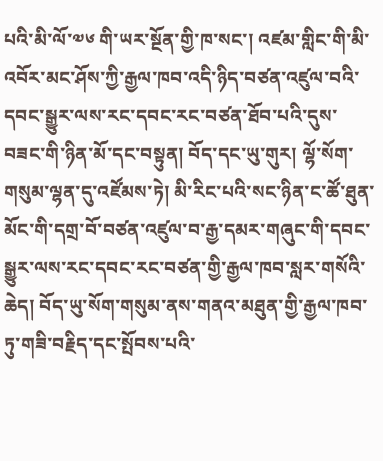པའི་མི་ལོ་༧༦ གི་ཡར་སྔོན་གྱི་ཁ་སང་། འཛམ་གླིང་གི་མི་འབོར་མང་ཤོས་ཀྱི་རྒྱལ་ཁབ་འདི་ཉིད་བཙན་འཛུལ་བའི་དབང་སྒྱུར་ལས་རང་དབང་རང་བཙན་ཐོབ་པའི་དུས་བཟང་གི་ཉིན་མོ་དང་བསྟུན། བོད་དང་ཡུ་གུར། ལྷོ་སོག་གསུམ་ལྷན་དུ་འཛོམས་ཏེ། མི་རིང་པའི་སང་ཉིན་ང་ཚོ་ཐུན་མོང་གི་དགྲ་བོ་བཙན་འཛུལ་བ་རྒྱ་དམར་གཞུང་གི་དབང་སྒྱུར་ལས་རང་དབང་རང་བཙན་གྱི་རྒྱལ་ཁབ་སླར་གསོའི་ཆེད། བོད་ཡུ་སོག་གསུམ་ནས་གནའ་མཐུན་གྱི་རྒྱལ་ཁབ་ཏུ་གཟི་བརྗིད་དང་སྤོབས་པའི་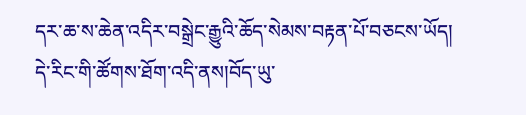དར་ཆ་ས་ཆེན་འདིར་བསྒྲེང་རྒྱུའི་ཆོད་སེམས་བརྟན་པོ་བཅངས་ཡོད།
དེ་རིང་གི་ཚོགས་ཐོག་འདི་ནས།བོད་ཡུ་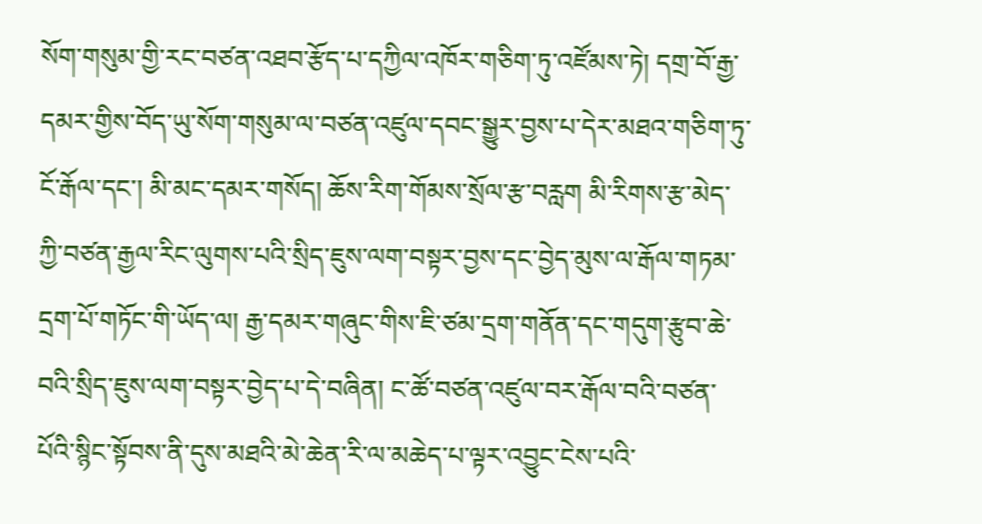སོག་གསུམ་གྱི་རང་བཙན་འཐབ་རྩོད་པ་དཀྱིལ་འཁོར་གཅིག་ཏུ་འཛོམས་ཏེ། དགྲ་བོ་རྒྱ་དམར་གྱིས་བོད་ཡུ་སོག་གསུམ་ལ་བཙན་འཛུལ་དབང་སྒྱུར་བྱས་པ་དེར་མཐའ་གཅིག་ཏུ་ངོ་རྒོལ་དང་། མི་མང་དམར་གསོད། ཆོས་རིག་གོམས་སྲོལ་རྩ་བརླག མི་རིགས་རྩ་མེད་ཀྱི་བཙན་རྒྱལ་རིང་ལུགས་པའི་སྲིད་ཇུས་ལག་བསྟར་བྱས་དང་བྱེད་མུས་ལ་རྒོལ་གཏམ་དྲག་པོ་གཏོང་གི་ཡོད་ལ། རྒྱ་དམར་གཞུང་གིས་ཇི་ཙམ་དྲག་གནོན་དང་གདུག་རྩུབ་ཆེ་བའི་སྲིད་ཇུས་ལག་བསྟར་བྱེད་པ་དེ་བཞིན། ང་ཚོ་བཙན་འཛུལ་བར་རྒོལ་བའི་བཙན་པོའི་སྙིང་སྟོབས་ནི་དུས་མཐའི་མེ་ཆེན་རི་ལ་མཆེད་པ་ལྟར་འབྱུང་ངེས་པའི་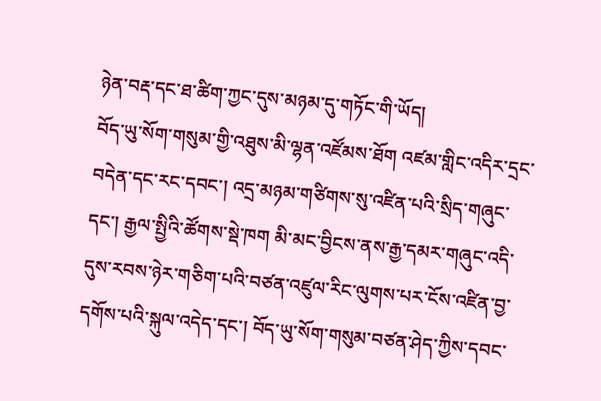ཉེན་བརྡ་དང་ཐ་ཚིག་ཀྱང་དུས་མཉམ་དུ་གཏོང་གི་ཡོད།
བོད་ཡུ་སོག་གསུམ་གྱི་འཐུས་མི་ལྷན་འཛོམས་ཐོག འཛམ་གླིང་འདིར་དྲང་བདེན་དང་རང་དབང་། འདྲ་མཉམ་གཙིགས་སུ་འཛིན་པའི་སྲིད་གཞུང་དང་། རྒྱལ་སྤྱིའི་ཚོགས་སྡེ་ཁག མི་མང་བྱིངས་ནས་རྒྱ་དམར་གཞུང་འདི་དུས་རབས་ཉེར་གཅིག་པའི་བཙན་འཛུལ་རིང་ལུགས་པར་ངོས་འཛིན་བྱ་དགོས་པའི་སྐུལ་འདེད་དང་། བོད་ཡུ་སོག་གསུམ་བཙན་ཤེད་ཀྱིས་དབང་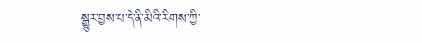སྒྱུར་བྱས་པ་དེ་ནི་མིའི་རིགས་ཀྱི་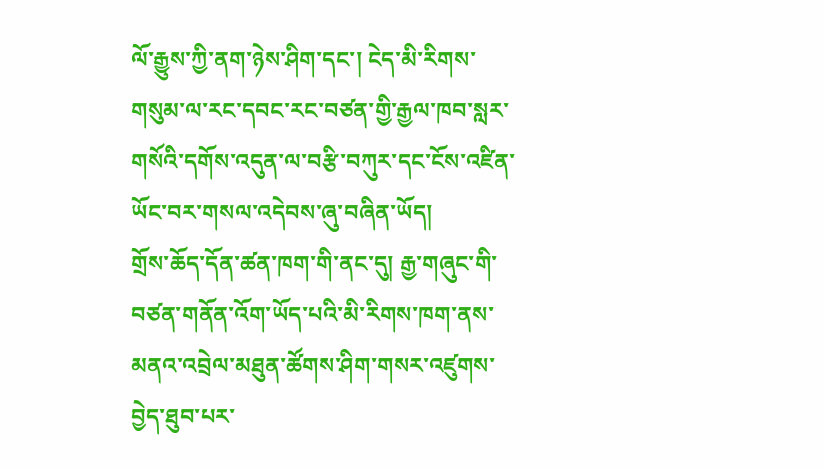ལོ་རྒྱུས་ཀྱི་ནག་ཉེས་ཤིག་དང་། ངེད་མི་རིགས་གསུམ་ལ་རང་དབང་རང་བཙན་གྱི་རྒྱལ་ཁབ་སླར་གསོའི་དགོས་འདུན་ལ་བརྩི་བཀུར་དང་ངོས་འཛིན་ཡོང་བར་གསལ་འདེབས་ཞུ་བཞིན་ཡོད།
གྲོས་ཆོད་དོན་ཚན་ཁག་གི་ནང་དུ། རྒྱ་གཞུང་གི་བཙན་གནོན་འོག་ཡོད་པའི་མི་རིགས་ཁག་ནས་མནའ་འབྲེལ་མཐུན་ཚོགས་ཤིག་གསར་འཛུགས་བྱེད་ཐུབ་པར་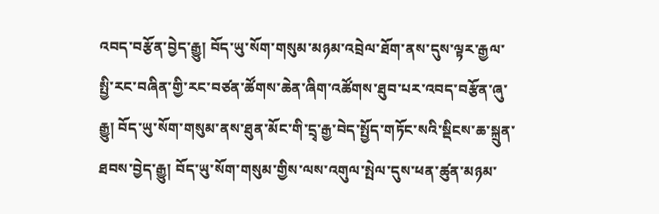འབད་བརྩོན་བྱེད་རྒྱུ། བོད་ཡུ་སོག་གསུམ་མཉམ་འབྲེལ་ཐོག་ནས་དུས་ལྟར་རྒྱལ་སྤྱི་རང་བཞིན་གྱི་རང་བཙན་ཚོགས་ཆེན་ཞིག་འཚོགས་ཐུབ་པར་འབད་བརྩོན་ཞུ་རྒྱུ། བོད་ཡུ་སོག་གསུམ་ནས་ཐུན་མོང་གི་དྲྭ་རྒྱ་བེད་སྤྱོད་གཏོང་སའི་སྡིངས་ཆ་སྐྲུན་ཐབས་བྱེད་རྒྱུ། བོད་ཡུ་སོག་གསུམ་གྱིས་ལས་འགུལ་སྤེལ་དུས་ཕན་ཚུན་མཉམ་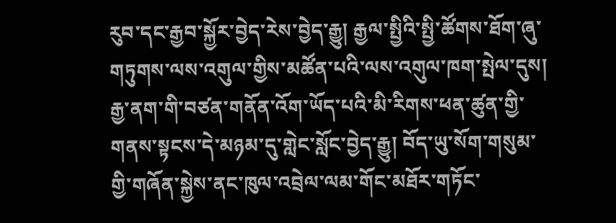རུབ་དང་རྒྱབ་སྐྱོར་བྱེད་རེས་བྱེད་རྒྱུ། རྒྱལ་སྤྱིའི་སྤྱི་ཚོགས་ཐོག་ཞུ་གཏུགས་ལས་འགུལ་གྱིས་མཚོན་པའི་ལས་འགུལ་ཁག་སྤེལ་དུས། རྒྱ་ནག་གི་བཙན་གནོན་འོག་ཡོད་པའི་མི་རིགས་ཕན་ཚུན་གྱི་གནས་སྟངས་དེ་མཉམ་དུ་གླེང་སློང་བྱེད་རྒྱུ། བོད་ཡུ་སོག་གསུམ་གྱི་གཞོན་སྐྱེས་ནང་ཁུལ་འབྲེལ་ལམ་གོང་མཐོར་གཏོང་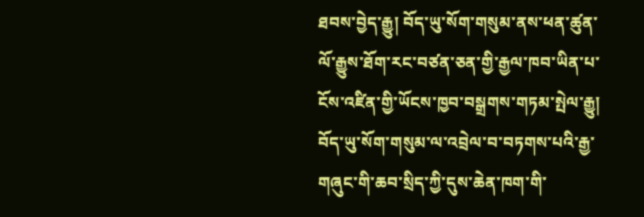ཐབས་བྱེད་རྒྱུ། བོད་ཡུ་སོག་གསུམ་ནས་ཕན་ཚུན་ལོ་རྒྱུས་ཐོག་རང་བཙན་ཅན་གྱི་རྒྱལ་ཁབ་ཡིན་པ་ངོས་འཛིན་གྱི་ཡོངས་ཁྱབ་བསྒྲགས་གཏམ་སྤེལ་རྒྱུ། བོད་ཡུ་སོག་གསུམ་ལ་འབྲེལ་བ་བཏགས་པའི་རྒྱ་གཞུང་གི་ཆབ་སྲིད་ཀྱི་དུས་ཆེན་ཁག་གི་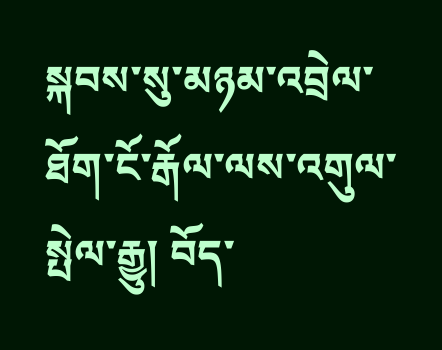སྐབས་སུ་མཉམ་འབྲེལ་ཐོག་ངོ་རྒོལ་ལས་འགུལ་སྤེལ་རྒྱུ། བོད་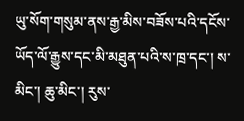ཡུ་སོག་གསུམ་ནས་རྒྱ་མིས་བཟོས་པའི་དངོས་ཡོད་ལོ་རྒྱུས་དང་མི་མཐུན་པའི་ས་ཁྲ་དང་། ས་མིང་། ཆུ་མིང་། རུས་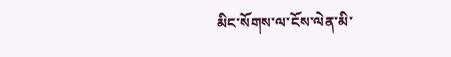མིང་སོགས་ལ་ངོས་ལེན་མི་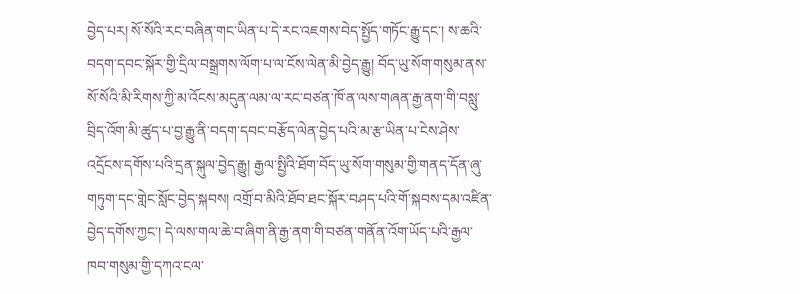བྱེད་པར། སོ་སོའི་རང་བཞིན་གང་ཡིན་པ་དེ་རང་འཇགས་བེད་སྤྱོད་གཏོང་རྒྱུ་དང་། ས་ཆའི་བདག་དབང་སྐོར་གྱི་དྲིལ་བསྒྲགས་ལོག་པ་ལ་ངོས་ལེན་མི་བྱེད་རྒྱུ། བོད་ཡུ་སོག་གསུམ་ནས་སོ་སོའི་མི་རིགས་ཀྱི་མ་འོངས་མདུན་ལམ་ལ་རང་བཙན་ཁོ་ན་ལས་གཞན་རྒྱ་ནག་གི་བསླུ་བྲིད་འོག་མི་ཚུད་པ་བྱ་རྒྱུ་ནི་བདག་དབང་བརྩོད་ལེན་བྱེད་པའི་མ་རྩ་ཡིན་པ་ངེས་ཤེས་འདྲོངས་དགོས་པའི་དྲན་སྐུལ་བྱེད་རྒྱུ། རྒྱལ་སྤྱིའི་ཐོག་བོད་ཡུ་སོག་གསུམ་གྱི་གནད་དོན་ཞུ་གཏུག་དང་གླེང་སློང་བྱེད་སྐབས། འགྲོ་བ་མིའི་ཐོབ་ཐང་སྐོར་བཤད་པའི་གོ་སྐབས་དམ་འཛིན་བྱེད་དགོས་ཀྱང་། དེ་ལས་གལ་ཆེ་བ་ཞིག་ནི་རྒྱ་ནག་གི་བཙན་གནོན་འོག་ཡོད་པའི་རྒྱལ་ཁབ་གསུམ་གྱི་དཀའ་ངལ་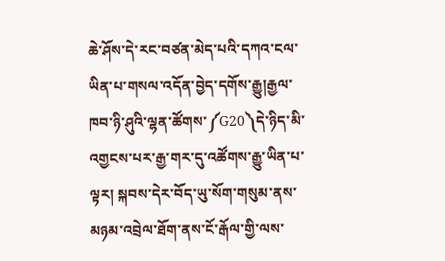ཆེ་ཤོས་དེ་རང་བཙན་མེད་པའི་དཀའ་ངལ་ཡིན་པ་གསལ་འདོན་བྱེད་དགོས་རྒྱུ།རྒྱལ་ཁབ་ཉི་ཤུའི་ལྷན་ཚོགས་༼G20༽དེ་ཉིད་མི་འགྱངས་པར་རྒྱ་གར་དུ་འཚོགས་རྒྱུ་ཡིན་པ་ལྟར། སྐབས་དེར་བོད་ཡུ་སོག་གསུམ་ནས་མཉམ་འབྲེལ་ཐོག་ནས་ངོ་རྒོལ་གྱི་ལས་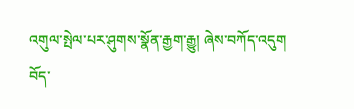འགུལ་སྤེལ་པར་ཤུགས་སྣོན་རྒྱག་རྒྱུ། ཞེས་བཀོད་འདུག
བོད་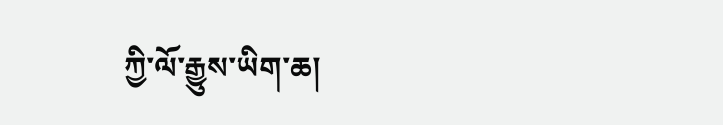ཀྱི་ལོ་རྒྱུས་ཡིག་ཆ།